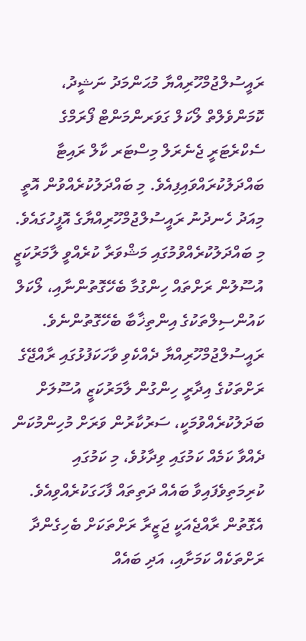ރައީސުލްޖުމްހޫރިއްޔާ މުޙަންމަދު ނަޝީދު، ކޮމަންވެލްތް ލޯކަލް ގަވަރންމަންޓް ފޯރަމްގެ ސެކްރެޓަރީ ޖެނެރަލް މިސްޓަރ ކާލް ރައިޓާ ބައްދަލުކުރައްވައިފިއެވެ. މި ބައްދަލުކުރެއްވުން އޮތީ މިއަދު ހެނދުނު ރައީސުލްޖުމްހޫރިއްޔާގެ އޮފީހުގައެވެ.
މި ބައްދަލުކުރެއްވުމުގައި މަޝްވަރާ ކުރެއްވީ ލާމަރުކަޒީ އުސޫލުން ރަށްތައް ހިންގުމާ ބެހޭގޮތުންނާއި، ލޯކަލް ކައުންސިލްތަކުގެ އިންތިޚާބާ ބެހޭގޮތުންނެވެ.
ރައީސުލްޖުމްހޫރިއްޔާ ދެއްކެވި ވާހަކަފުޅުގައި ރާއްޖޭގެ ރަށްތަކުގެ އިދާރީ ހިންގުން ލާމަރުކަޒީ އުސޫލަށް ބަދަލުކުރެއްވުމަކީ، ސަރުކާރުން ވަރަށް މުހިންމުކަން ދެއްވާ ކަމެއް ކަމުގައި ވިދާޅުވެ، މި ކަމުގައި ކުރިމަތިވެފައިވާ ބައެއް ދަތިތައް ފާހަގަކުރެއްވިއެވެ. އެގޮތުން ރާއްޖެއަކީ ޖަޒީރާ ރަށްތަކަށް ބެހިގެންދާ ރަށްތަކެއް ކަމަށާއި، އަދި ބައެއް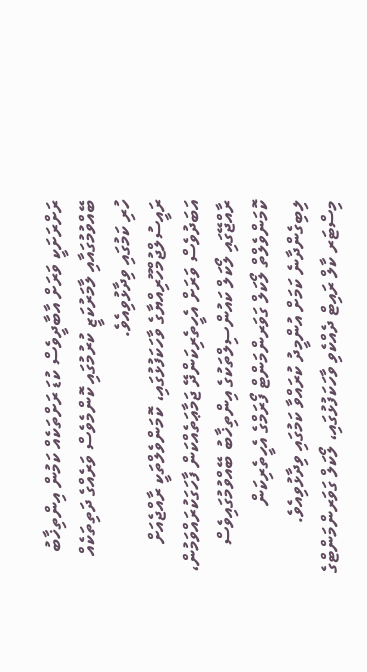ރަށްރަށަކީ ވަރަށް އާބާދީވެސް ކުޑަ ރަށްތަކެއް ކަމުން އިންތިޚާބު ބޭއްވުމުގައާއި ލާމަރުކަޒީ ކުރުމުގައި ކޮންމެވެސް ވަރެއްގެ ދަތިތަކެއް ހުރި ކަމުގައި ވިދާޅުވިއެވެ.
ރައީސުލްޖުމްހޫރިއްޔާގެ ވާހަކަފުޅުގައި، ކޮމަންވެލްތަކީ ރާއްޖެއަށް އަބަދުވެސް ވަރަށް އެހީތެރިކަންދޭ ޖަމާޢަތެއްކަން ފާހަގަކުރައްވަމުން، ރާއްޖޭގައި ލޯކަލް ކައުންސިލްތަކުގެ އިންތިޚާބު ބޭއްވުމުގައިވެސް ކޮމަންވެލްތް ލޯކަލް ގަވަރންމަންޓް ފޯރަމްގެ އެހީތެރިކަން ލިބިގެންދާނެ ކަމަށް އުންމީދު ކުރައްވާ ކަމުގައި ވިދާޅުވިއެވެ.
މިސްޓަރ ކާލް ރައިޓް ދެއްކެވި ވާހަކަފުޅުގައި، ލޯކަލް ގަވަރންމަންޓްގެ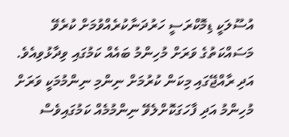އުސޫލަކީ ޑިމޮކްރަސީ ހަރުދަނާކުރެއްވުމަށް ކުރެވޭ މަސައްކަތުގެ ވަރަށް މުހިންމު ބައެއް ކަމުގައި ވިދާޅުވިއެވެ. އަދި ރާއްޖޭގައި މިކަން ކުރުމަށް ނިންމި ނިންމުމަކީ ވަރަށް މުހިންމު އަދި ފާހަގަކޮށްލެވޭ ނިންމުމެއް ކަމުގައިވެސް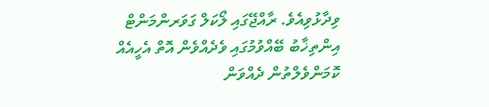ވިދާޅުވިއެވެ. ރާއްޖޭގައި ލޯކަލް ގަވަރންމަންޓް އިންތިޚާބު ބޭއްވުމުގައި ވެދެއްވެން އޮތް އެހީއެއް ކޮމަންވެލްތުން ދެއްވަން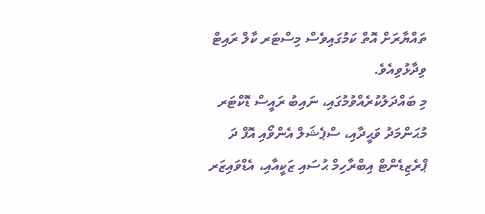ތައްޔާރަށް އޮތް ކަމުގައިވެސް މިސްޓަރ ކާލް ރައިޓް ވިދާޅުވިއެވެ.
މި ބައްދަލުކުރެއްވުމުގައި، ނައިބު ރައީސް ޑޮކްޓަރ މުޙަންމަދު ވަޙީދާއި، ސްޕެޝަލް އެންވޯއި އޮފް ދަ ޕްރެޒިޑެންޓް އިބްރާހިމް ޙުސައި ޒަކީއާއި، އެޑްވައިޒަރ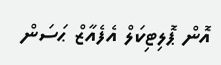އޮން ޕޮލިޓިކަލް އެފެއާޒް ޙަސަން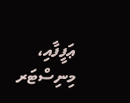ޢަފީފާއި، މިނިސްޓަރ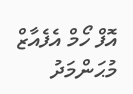އޮފް ހޯމް އެފެއާޒް މުޙަންމަދު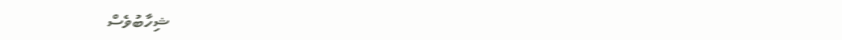ޝިހާބުވެސް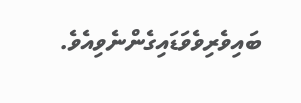ބައިވެރިވެވަޑައިގެންނެވިއެވެ.